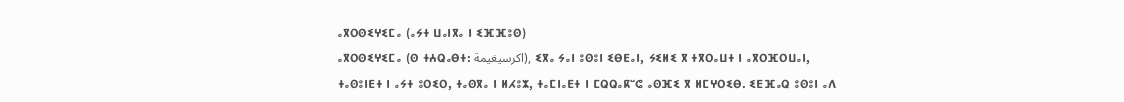ⴰⴳⵔⵙⵉⵖⵉⵎⴰ (ⴰⵢⵜ ⵡⴰⵏⴳⴰ ⵏ ⵉⴼⴼⵓⵙ)
ⴰⴳⵔⵙⵉⵖⵉⵎⴰ (ⵙ ⵜⵄⵕⴰⴱⵜ: اكرسيغيمة), ⵉⴳⴰ ⵢⴰⵏ ⵓⵙⵓⵏ ⵉⴱⴹⴰⵏ, ⵢⵉⵍⵉ ⴳ ⵜⴳⵔⴰⵡⵜ ⵏ ⴰⴳⵔⴼⵔⵡⴰⵏ, ⵜⴰⵙⵓⵏⴹⵜ ⵏ ⴰⵢⵜ ⵓⵔⵉⵔ, ⵜⴰⵙⴳⴰ ⵏ ⵍⵃⵓⵣ, ⵜⴰⵎⵏⴰⴹⵜ ⵏ ⵎⵕⵕⴰⴽⵯⵛ ⴰⵙⴼⵉ ⴳ ⵍⵎⵖⵔⵉⴱ. ⵉⴹⴼⴰⵕ ⵓⵙⵓⵏ ⴰⴷ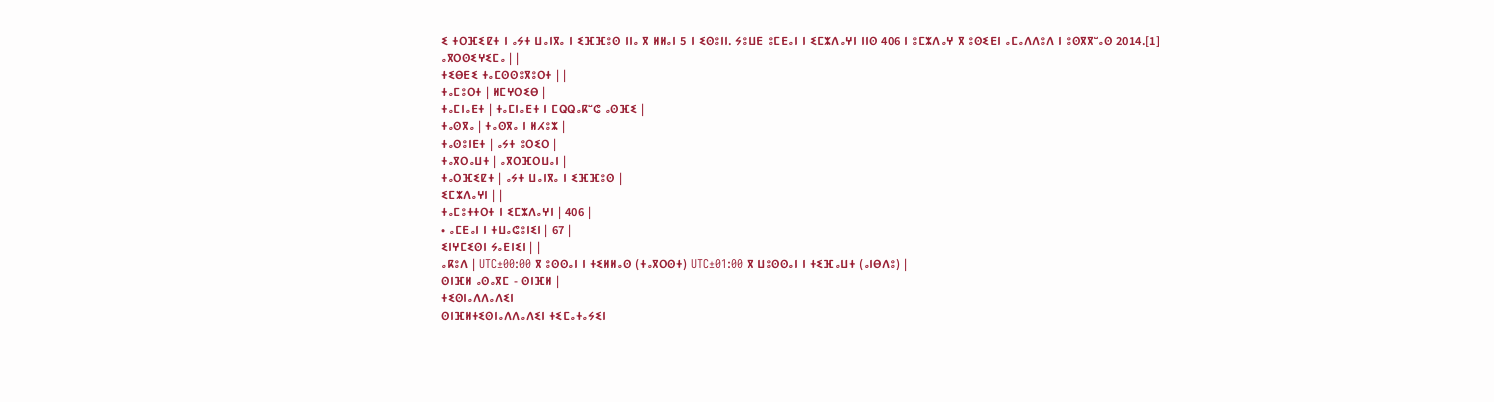ⵉ ⵜⵔⴼⵉⵇⵜ ⵏ ⴰⵢⵜ ⵡⴰⵏⴳⴰ ⵏ ⵉⴼⴼⵓⵙ ⵏⵏⴰ ⴳ ⵍⵍⴰⵏ 5 ⵏ ⵉⵙⵓⵏⵏ. ⵢⵓⵡⴹ ⵓⵎⴹⴰⵏ ⵏ ⵉⵎⵣⴷⴰⵖⵏ ⵏⵏⵙ 406 ⵏ ⵓⵎⵣⴷⴰⵖ ⴳ ⵓⵙⵉⴹⵏ ⴰⵎⴰⴷⴷⵓⴷ ⵏ ⵓⵙⴳⴳⵯⴰⵙ 2014.[1]
ⴰⴳⵔⵙⵉⵖⵉⵎⴰ | |
ⵜⵉⴱⴹⵉ ⵜⴰⵎⵙⵙⵓⴳⵓⵔⵜ | |
ⵜⴰⵎⵓⵔⵜ | ⵍⵎⵖⵔⵉⴱ |
ⵜⴰⵎⵏⴰⴹⵜ | ⵜⴰⵎⵏⴰⴹⵜ ⵏ ⵎⵕⵕⴰⴽⵯⵛ ⴰⵙⴼⵉ |
ⵜⴰⵙⴳⴰ | ⵜⴰⵙⴳⴰ ⵏ ⵍⵃⵓⵣ |
ⵜⴰⵙⵓⵏⴹⵜ | ⴰⵢⵜ ⵓⵔⵉⵔ |
ⵜⴰⴳⵔⴰⵡⵜ | ⴰⴳⵔⴼⵔⵡⴰⵏ |
ⵜⴰⵔⴼⵉⵇⵜ | ⴰⵢⵜ ⵡⴰⵏⴳⴰ ⵏ ⵉⴼⴼⵓⵙ |
ⵉⵎⵣⴷⴰⵖⵏ | |
ⵜⴰⵎⵓⵜⵜⵔⵜ ⵏ ⵉⵎⵣⴷⴰⵖⵏ | 406 |
• ⴰⵎⴹⴰⵏ ⵏ ⵜⵡⴰⵛⵓⵏⵉⵏ | 67 |
ⵉⵏⵖⵎⵉⵙⵏ ⵢⴰⴹⵏⵉⵏ | |
ⴰⴽⵓⴷ | UTC±00:00 ⴳ ⵓⵙⵙⴰⵏ ⵏ ⵜⵉⵍⵍⴰⵙ (ⵜⴰⴳⵔⵙⵜ) UTC±01:00 ⴳ ⵡⵓⵙⵙⴰⵏ ⵏ ⵜⵉⴼⴰⵡⵜ (ⴰⵏⴱⴷⵓ) |
ⵙⵏⴼⵍ ⴰⵙⴰⴳⵎ - ⵙⵏⴼⵍ |
ⵜⵉⵙⵏⴰⴷⴷⴰⴷⵉⵏ
ⵙⵏⴼⵍⵜⵉⵙⵏⴰⴷⴷⴰⴷⵉⵏ ⵜⵉⵎⴰⵜⴰⵢⵉⵏ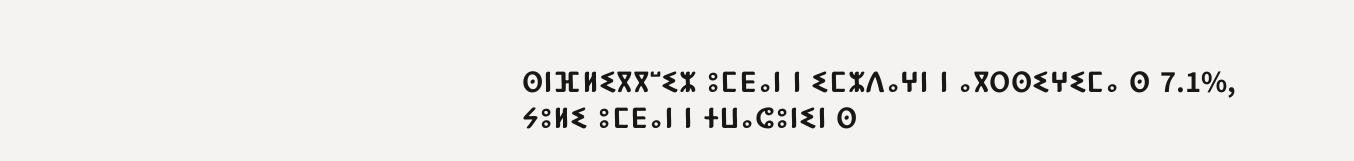ⵙⵏⴼⵍⵉⴳⴳⵯⵉⵣ ⵓⵎⴹⴰⵏ ⵏ ⵉⵎⵣⴷⴰⵖⵏ ⵏ ⴰⴳⵔⵙⵉⵖⵉⵎⴰ ⵙ 7.1%, ⵢⵓⵍⵉ ⵓⵎⴹⴰⵏ ⵏ ⵜⵡⴰⵛⵓⵏⵉⵏ ⵙ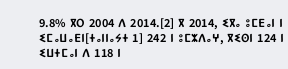9.8% ⴳⵔ 2004 ⴷ 2014.[2] ⴳ 2014, ⵉⴳⴰ ⵓⵎⴹⴰⵏ ⵏ ⵉⵎⴰⵡⴰⴹⵏ[ⵜⴰⵏⵏⴰⵢⵜ 1] 242 ⵏ ⵓⵎⵣⴷⴰⵖ, ⴳⵉⵙⵏ 124 ⵏ ⵉⵡⵜⵎⴰⵏ ⴷ 118 ⵏ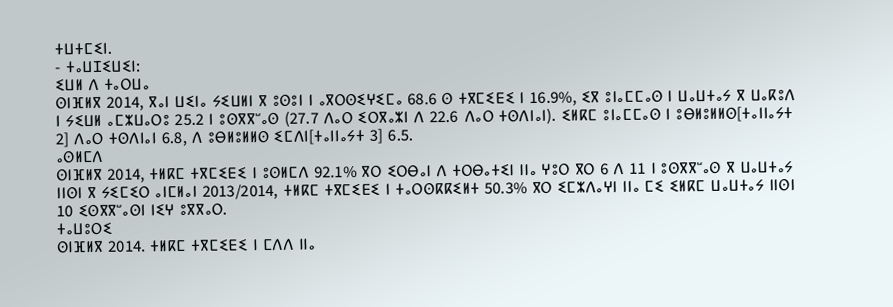ⵜⵡⵜⵎⵉⵏ.
- ⵜⴰⵡⵊⵉⵡⵉⵏ:
ⵉⵡⵍ ⴷ ⵜⴰⵔⵡⴰ
ⵙⵏⴼⵍⴳ 2014, ⴳⴰⵏ ⵡⵉⵏⴰ ⵢⵉⵡⵍⵏ ⴳ ⵓⵙⵓⵏ ⵏ ⴰⴳⵔⵙⵉⵖⵉⵎⴰ 68.6 ⵙ ⵜⴳⵎⵉⴹⵉ ⵏ 16.9%, ⵉⴳ ⵓⵏⴰⵎⵎⴰⵙ ⵏ ⵡⴰⵡⵜⴰⵢ ⴳ ⵡⴰⴽⵓⴷ ⵏ ⵢⵉⵡⵍ ⴰⵎⵣⵡⴰⵔⵓ 25.2 ⵏ ⵓⵙⴳⴳⵯⴰⵙ (27.7 ⴷⴰⵔ ⵉⵔⴳⴰⵣⵏ ⴷ 22.6 ⴷⴰⵔ ⵜⵙⴷⵏⴰⵏ). ⵉⵍⴽⵎ ⵓⵏⴰⵎⵎⴰⵙ ⵏ ⵓⴱⵍⵓⵍⵍⵙ[ⵜⴰⵏⵏⴰⵢⵜ 2] ⴷⴰⵔ ⵜⵙⴷⵏⴰⵏ 6.8, ⴷ ⵓⴱⵍⵓⵍⵍⵙ ⵉⵎⴷⵏ[ⵜⴰⵏⵏⴰⵢⵜ 3] 6.5.
ⴰⵙⵍⵎⴷ
ⵙⵏⴼⵍⴳ 2014, ⵜⵍⴽⵎ ⵜⴳⵎⵉⴹⵉ ⵏ ⵓⵙⵍⵎⴷ 92.1% ⴳⵔ ⵉⵔⴱⴰⵏ ⴷ ⵜⵔⴱⴰⵜⵉⵏ ⵏⵏⴰ ⵖⵓⵔ ⴳⵔ 6 ⴷ 11 ⵏ ⵓⵙⴳⴳⵯⴰⵙ ⴳ ⵡⴰⵡⵜⴰⵢ ⵏⵏⵙⵏ ⴳ ⵢⵉⵎⵉⵔ ⴰⵏⵎⵍⴰⵏ 2013/2014, ⵜⵍⴽⵎ ⵜⴳⵎⵉⴹⵉ ⵏ ⵜⴰⵔⵙⴽⴽⵉⵍⵜ 50.3% ⴳⵔ ⵉⵎⵣⴷⴰⵖⵏ ⵏⵏⴰ ⵎⵉ ⵉⵍⴽⵎ ⵡⴰⵡⵜⴰⵢ ⵏⵏⵙⵏ 10 ⵉⵙⴳⴳⵯⴰⵙⵏ ⵏⵉⵖ ⵓⴳⴳⴰⵔ.
ⵜⴰⵡⵓⵔⵉ
ⵙⵏⴼⵍⴳ 2014. ⵜⵍⴽⵎ ⵜⴳⵎⵉⴹⵉ ⵏ ⵎⴷⴷ ⵏⵏⴰ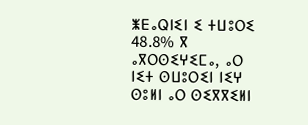ⵥⴹⴰⵕⵏⵉⵏ ⵉ ⵜⵡⵓⵔⵉ 48.8% ⴳ ⴰⴳⵔⵙⵉⵖⵉⵎⴰ, ⴰⵔ ⵏⵉⵜ ⵙⵡⵓⵔⵉⵏ ⵏⵉⵖ ⵙⵓⵍⵏ ⴰⵔ ⵙⵉⴳⴳⵉⵍⵏ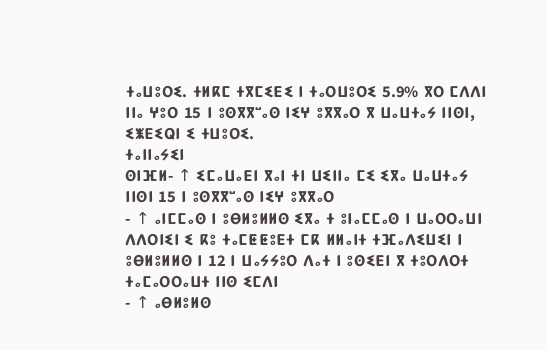ⵜⴰⵡⵓⵔⵉ. ⵜⵍⴽⵎ ⵜⴳⵎⵉⴹⵉ ⵏ ⵜⴰⵔⵡⵓⵔⵉ 5.9% ⴳⵔ ⵎⴷⴷⵏ ⵏⵏⴰ ⵖⵓⵔ 15 ⵏ ⵓⵙⴳⴳⵯⴰⵙ ⵏⵉⵖ ⵓⴳⴳⴰⵔ ⴳ ⵡⴰⵡⵜⴰⵢ ⵏⵏⵙⵏ, ⵉⵥⴹⵉⵕⵏ ⵉ ⵜⵡⵓⵔⵉ.
ⵜⴰⵏⵏⴰⵢⵉⵏ
ⵙⵏⴼⵍ- ↑ ⵉⵎⴰⵡⴰⴹⵏ ⴳⴰⵏ ⵜⵏ ⵡⵉⵏⵏⴰ ⵎⵉ ⵉⴳⴰ ⵡⴰⵡⵜⴰⵢ ⵏⵏⵙⵏ 15 ⵏ ⵓⵙⴳⴳⵯⴰⵙ ⵏⵉⵖ ⵓⴳⴳⴰⵔ
- ↑ ⴰⵏⵎⵎⴰⵙ ⵏ ⵓⴱⵍⵓⵍⵍⵙ ⵉⴳⴰ ⵜ ⵓⵏⴰⵎⵎⴰⵙ ⵏ ⵡⴰⵔⵔⴰⵡⵏ ⴷⴷⵔⵏⵉⵏ ⵉ ⴽⵓ ⵜⴰⵎⵟⵟⵓⴹⵜ ⵎⴽ ⵍⵍⴰⵏⵜ ⵜⴼⴰⴷⵉⵡⵉⵏ ⵏ ⵓⴱⵍⵓⵍⵍⵙ ⵏ 12 ⵏ ⵡⴰⵢⵢⵓⵔ ⴷⴰⵜ ⵏ ⵓⵙⵉⴹⵏ ⴳ ⵜⵓⵔⴷⵔⵜ ⵜⴰⵎⴰⵔⵔⴰⵡⵜ ⵏⵏⵙ ⵉⵎⴷⵏ
- ↑ ⴰⴱⵍⵓⵍⵙ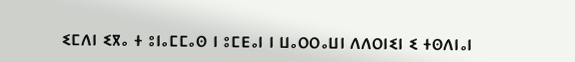ⵉⵎⴷⵏ ⵉⴳⴰ ⵜ ⵓⵏⴰⵎⵎⴰⵙ ⵏ ⵓⵎⴹⴰⵏ ⵏ ⵡⴰⵔⵔⴰⵡⵏ ⴷⴷⵔⵏⵉⵏ ⵉ ⵜⵙⴷⵏⴰⵏ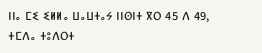ⵏⵏⴰ ⵎⵉ ⵉⵍⵍⴰ ⵡⴰⵡⵜⴰⵢ ⵏⵏⵙⵏⵜ ⴳⵔ 45 ⴷ 49, ⵜⵎⴷⴰ ⵜⵓⴷⵔⵜ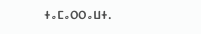ⵜⴰⵎⴰⵔⵔⴰⵡⵜ.